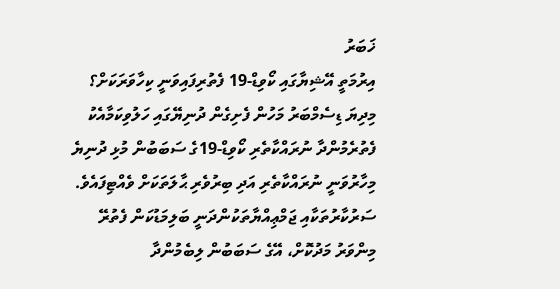ޚަބަރު
އިރުމަތީ އޭޝިޔާގައި ކޯވިޑް-19 ފެތުރިފައިވަނީ ކިހާވަރަކަށް؟
މިދިޔަ ޑިސެމްބަރު މަހުން ފެށިގެން ދުނިޔޭގައި ހަލުވިކަމާއެކު ފެތުރެމުންދާ ނުރައްކާތެރި ކޯވިޑް-19ގެ ސަބަބުން މުޅި ދުނިޔެ މިހާރުވަނީ ނުރައްކާތެރި އަދި ބިރުވެރި ޙާލަތަކަށް ވެއްޓިފައެވެ. ސަރުކާރުތަކާއި ޖަމްޢިއްޔާތަކުންދަނީ ބަލިމަޑުކަން ފެތުރޭ މިންވަރު މަދުކޮށް، އޭގެ ސަބަބުން ލިބެމުންދާ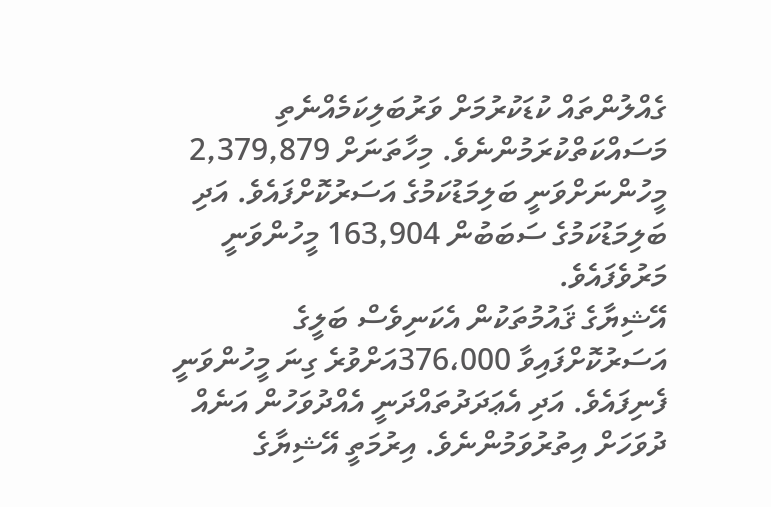ގެއްލުންތައް ކުޑަކުރުމަށް ވަރުބަލިކަމެއްނެތި މަސައްކަތްކުރަމުންނެވެ. މިހާތަނަށް 2,379,879 މީހުންނަށްވަނީ ބަލިމަޑުކަމުގެ އަސަރުކޮށްފައެވެ. އަދި ބަލިމަޑުކަމުގެ ސަބަބުން 163,904 މީހުންވަނީ މަރުވެފައެވެ.
އޭޝިޔާގެ ޤައުމުތަކުން އެކަނިވެސް ބަލީގެ އަސަރުކޮށްފައިވާ 376،000އަށްވުރެ ގިނަ މީހުންވަނީ ފެނިފައެވެ. އަދި އެޢަދަދުތައްދަނީ އެއްދުވަހުން އަނެއް ދުވަހަށް އިތުރުވަމުންނެވެ. އިރުމަތީ އޭޝިޔާގެ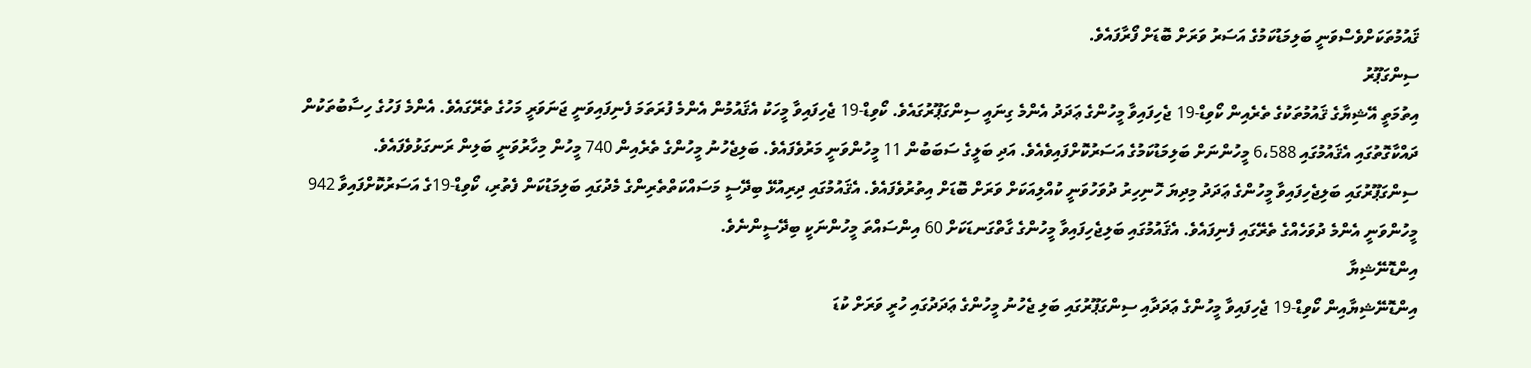ޤައުމުތަކަށްވެސްވަނީ ބަލިމަޑުކަމުގެ އަސަރު ވަރަށް ބޮޑަށް ފޯރާފައެވެ.
ސިންގަޕޫރު
އިތުމަތީ އޭޝިޔާގެ ޤައުމުތަކުގެ ތެރެއިން ކޯވިޑް-19 ޖެހިފައިވާ މީހުންގެ ޢަދަދު އެންމެ ގިނައީ ސިންގަޕޫރުގައެވެ. ކޯވިޑް-19 ޖެހިފައިވާ މީހަކު އެޤައުމުން އެންމެ ފުރަތަމަ ފެނިފައިވަނީ ޖަނަވަރީ މަހުގެ ތެރޭގައެވެ. އެންމެ ފަހުގެ ހިސާބުތަކުން ދައްކާގޮތުގައި އެޤައުމުގައި 6،588 މީހުންނަށް ބަލިމަޑުކަމުގެ އަސަރުކޮށްފައިވެއެވެ. އަދި ބަލީގެ ސަބަބުން 11 މީހުންވަނީ މަރުވެފައެވެ. ބަލިޖެހުނު މީހުންގެ ތެރެއިން 740 މީހުން މިހާރުވަނީ ބަލިން ރަނގަޅުވެފައެވެ.
ސިންގަޕޫރުގައި ބަލިޖެހިފައިވާ މީހުންގެ ޢަދަދު މިދިޔަ ހޮނިހިރު ދުވަހުވަނީ ކުއްލިއަކަށް ވަރަށް ބޮޑަށް އިތުރުވެފައެވެ. އެޤައުމުގައި ދިރިއުޅޭ ބިދޭސީ މަސައްކަތްތެރިންގެ މެދުގައި ބަލިމަޑުކަން ފެތުރި، ކޯވިޑް-19ގެ އަސަރުކޮށްފައިވާ 942 މީހުންވަނީ އެންމެ ދުވަހެއްގެ ތެރޭގައި ފެނިފައެވެ. އެޤައުމުގައި ބަލިޖެހިފައިވާ މީހުންގެ ގާތްގަނޑަކަށް 60 އިންސައްތަ މީހުންނަކީ ބިދޭސީންނެވެ.
އިންޑޮނޭޝިޔާ
އިންޑޮނޭޝިޔާއިން ކޯވިޑް-19 ޖެހިފައިވާ މީހުންގެ ޢަދަދާއި ސިންގަޕޫރުގައި ބަލި ޖެހުނު މީހުންގެ ޢަދަދުގައި ހުރީ ވަރަށް ކުޑަ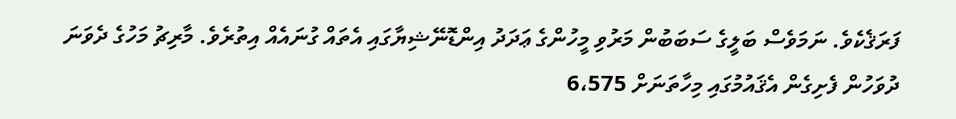ފަރަޤެކެވެ. ނަމަވެސް ބަލީގެ ސަބަބުން މަރުވި މީހުންގެ ޢަދަދު އިންޑޮނޭޝިޔާގައި އެތައް ގުނައެއް އިތުރެވެ. މާރިޗު މަހުގެ ދެވަނަ ދުވަހުން ފެށިގެން އެޤައުމުގައި މިހާތަނަށް 6،575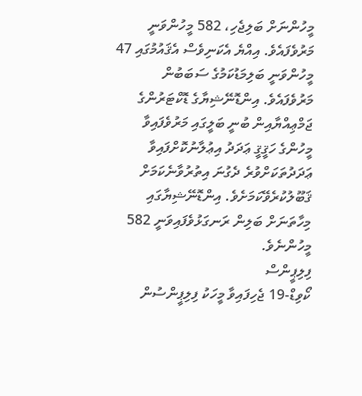މީހުންނަށް ބަލިޖެހި، 582 މީހުންވަނީ މަރުވެފައެވެ. އިއްޔެ އެކަނިވެސް އެޤައުމުގައި 47 މީހުންވަނީ ބަލިމަޑުކަމުގެ ސަބަބުން މަރުވެފައެވެ. އިންޑޮނޭޝިޔާގެ ޑޮކްޓަރުންގެ ޖަމްޢިއްޔާއިން ބުނީ ބަލީގައި މަރުވެފައިވާ މީހުންގެ ހަޤީޤީ ޢަދަދު އިޢުލާނުކޮށްފައިވާ ޢަދަދުތަކަށްވުރެ ދެގުނަ އިތުރުވާނެކަމަށް ޤަބޫލުކުރެވޭކަމަށެވެ. އިންޑޮނޭޝިޔާގައި މިހާތަނަށް ބަލިން ރަނގަޅުވެފައިވަނީ 582 މީހުންނެވެ.
ފިލިޕީންސް
ކޯވިޑް-19 ޖެހިފައިވާ މީހަކު ފިލިޕީންސުން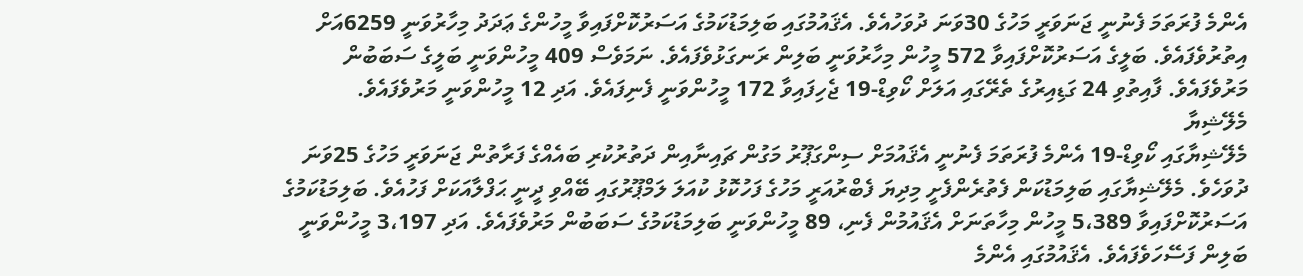އެންމެ ފުރަތަމަ ފެނުނީ ޖަނަވަރީ މަހުގެ 30ވަނަ ދުވަހުއެވެ. އެޤައުމުގައި ބަލިމަޑުކަމުގެ އަސަރުކޮށްފައިވާ މީހުންގެ ޢަދަދު މިހާރުވަނީ 6259އަށް އިތުރުވެފައެވެ. ބަލީގެ އަސަރުކޮށްފައިވާ 572 މީހުން މިހާރުވަނީ ބަލިން ރަނގަޅުވެފައެވެ. ނަމަވެސް 409 މީހުންވަނީ ބަލީގެ ސަބަބުން މަރުވެފައެވެ. ފާއިތުވި 24 ގަޑިއިރުގެ ތެރޭގައި އަލަށް ކޯވިޑް-19 ޖެހިފައިވާ 172 މީހުންވަނީ ފެނިފައެވެ. އަދި 12 މީހުންވަނީ މަރުވެފައެވެ.
މެލޭޝިޔާ
މެލޭޝިޔާގައި ކޯވިޑް-19 އެންމެ ފުރަތަމަ ފެނުނީ އެޤައުމަށް ސިންގަޕޫރު މަގުން ޗައިނާއިން ދަތުރުކުރި ބައެއްގެ ފަރާތުން ޖަނަވަރީ މަހުގެ 25ވަނަ ދުވަހެވެ. މެލޭޝިޔާގައި ބަލިމަޑުކަން ފެތުރެންފެށީ މިދިޔަ ފެބްރުއަރީ މަހުގެ ފަހުކޮޅު ކުއަލަ ލަމްޕޫރުގައި ބޭއްވި ދީނީ ޙަފްލާއަކަށް ފަހުއެވެ. ބަލިމަޑުކަމުގެ އަސަރުކޮށްފައިވާ 5،389 މީހުން މިހާތަނަށް އެޤައުމުން ފެނި، 89 މީހުންވަނީ ބަލިމަޑުކަމުގެ ސަބަބުން މަރުވެފައެވެ. އަދި 3،197 މީހުންވަނީ ބަލިން ފަސޭހަވެފައެވެ. އެޤައުމުގައި އެންމެ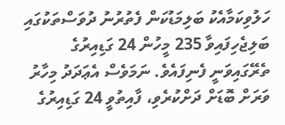ހަލުވިކަމާއެކު ބަލިމަޑުކަން ފެތުރުނު ދުވަސްތަކުގައި ބަލިޖެހިފައިވާ 235 މީހުން 24 ގަޑިއިރުގެ ތެރޭގައިވަނީ ފެނިފައެވެ. ނަމަވެސް އެޢަދަދު މިހާރު ވަރަށް ބޮޑަށް ދަށްކުރެވި، ފާއިތުވީ 24 ގަޑިއިރުގެ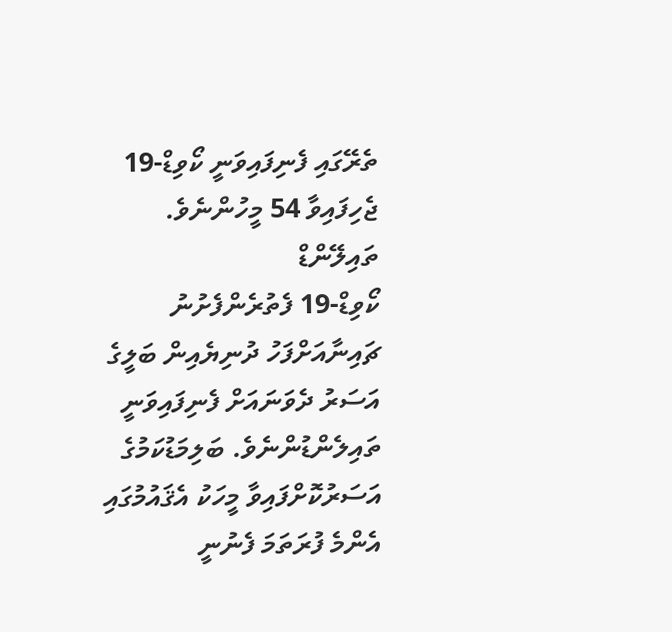ތެރޭގައި ފެނިފައިވަނީ ކޯވިޑް-19 ޖެހިފައިވާ 54 މީހުންނެވެ.
ތައިލޭންޑް
ކޯވިޑް-19 ފެތުރެންފެށުނު ޗައިނާއަށްފަހު ދުނިޔެއިން ބަލީގެ އަސަރު ދެވަނައަށް ފެނިފައިވަނީ ތައިލެންޑުންނެވެ. ބަލިމަޑުކަމުގެ އަސަރުކޮށްފައިވާ މީހަކު އެޤައުމުގައި އެންމެ ފުރަތަމަ ފެނުނީ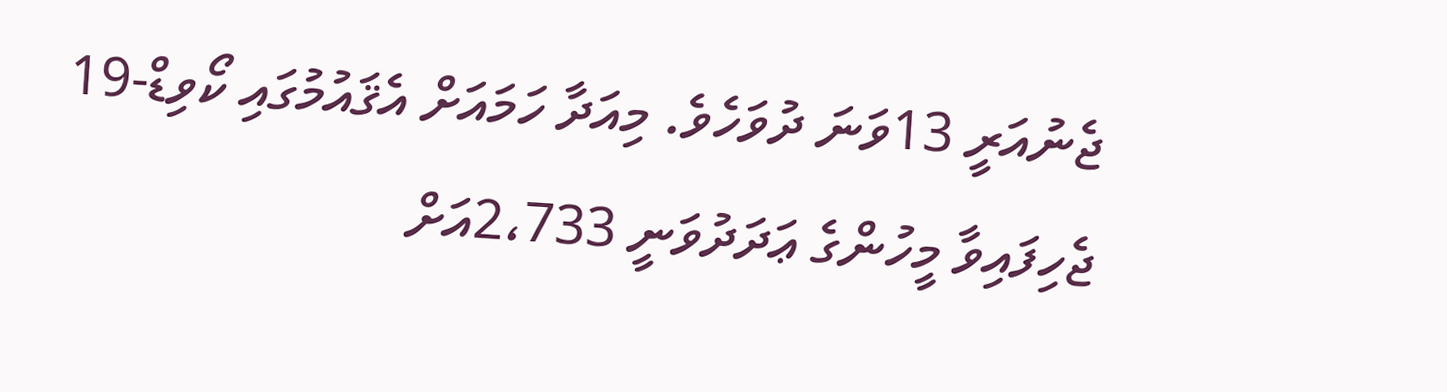ޖެނުއަރީ 13ވަނަ ދުވަހެވެ. މިއަދާ ހަމައަށް އެޤައުމުގައި ކޯވިޑް-19 ޖެހިފައިވާ މީހުންގެ ޢަދަދުވަނީ 2،733އަށް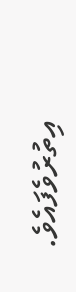އިތުރުވެފައެވެ.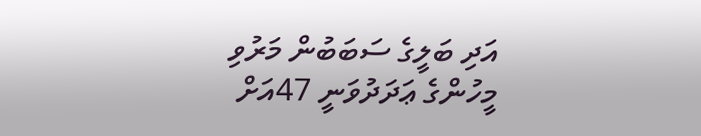އަދި ބަލީގެ ސަބަބުން މަރުވި މީހުންގެ ޢަދަދުވަނީ 47އަށް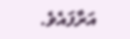އަރާފައެވެ.